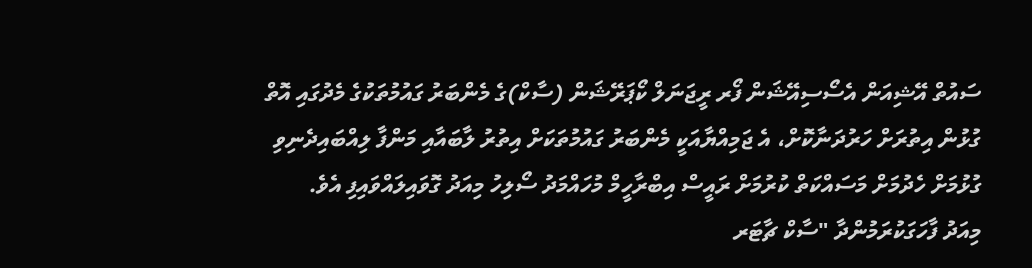ސައުތް އޭޝިއަން އެސޯސިއޭޝަން ފޯރ ރީޖަނަލް ކޯޕަރޭޝަން (ސާކް)ގެ މެންބަރު ގައުމުތަކުގެ މެދުގައި އޮތް ގުޅުން އިތުރަށް ހަރުދަނާކޮށް، އެ ޖަމިއްޔާއަކީ މެންބަރު ގައުމުތަކަށް އިތުރު ލާބައާއި މަންފާ ލިއްބައިދެނިވި ގުޅުމަށް ހެދުމަށް މަސައްކަތް ކުރުމަށް ރައީސް އިބްރާހީމް މުހައްމަދު ސޯލިހު މިއަދު ގޮވައިލައްވައިފި އެވެ.
މިއަދު ފާހަގަކުރަމުންދާ "ސާކް ޗާޓަރ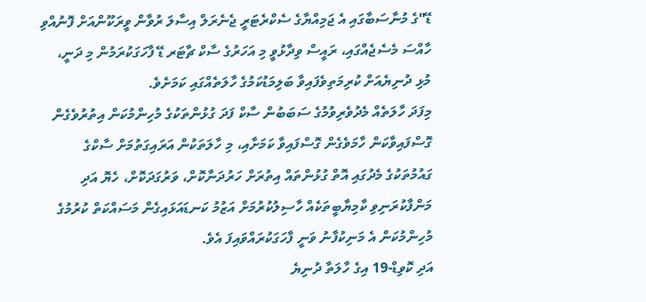ޑޭ"ގެ މުނާސަބާގައި އެ ޖަމިއްޔާގެ ސެކްރެޓަރީ ޖެނެރަލް އިސާލަ ރުވާން ވީރަކޫންއަށް ފޮނުއްވި ހާއްސަ މެސެޖެއްގައި، ރައީސް ވިދާޅުވީ މި އަހަރުގެ ސާކް ޗާޓަރ ޑޭ ފާހަގަކުރަމުން މި ދަނީ، މުޅި ދުނިޔެއަށް ކުރިމަތިވެފައިވާ ބަލިމަޑުކަމުގެ ހާލަތެއްގައި ކަމަށެވެ.
މިފަދަ ހާލަތެއް މެދުވެރިވުމުގެ ސަބަބުން ސާކް ފަދަ ގުޅުންތަކުގެ މުހިންމުކަން އިތުރުވެގެން ގޮސްފައިވާކަން ހާމަވެގެން ގޮސްފައިވާ ކަމަށާއި، މި ހާލަތަކުން އަރައިގަތުމަށް ސާކްގެ ގައުމުތަކުގެ މެދުގައި އޮތް ގުޅުންތައް އިތުރަށް ހަރުދަނާކޮށް، ވަރުގަދަކޮށް، ހެޔޮ އަދި މަންފާކުރަނިވި ކާމިޔާބީތަކެއް ހާސިލުކުރުމަށް އަޒުމު ކަނޑައަޅައިގެން މަސައްކަތް ކުރުމުގެ މުހިންމުކަން އެ މަނިކުފާނު ވަނީ ފާހަގަކުރައްވައިފަ އެވެ.
އަދި ކޮވިޑް-19 އިގެ ހާލަތާ ދުނިޔެ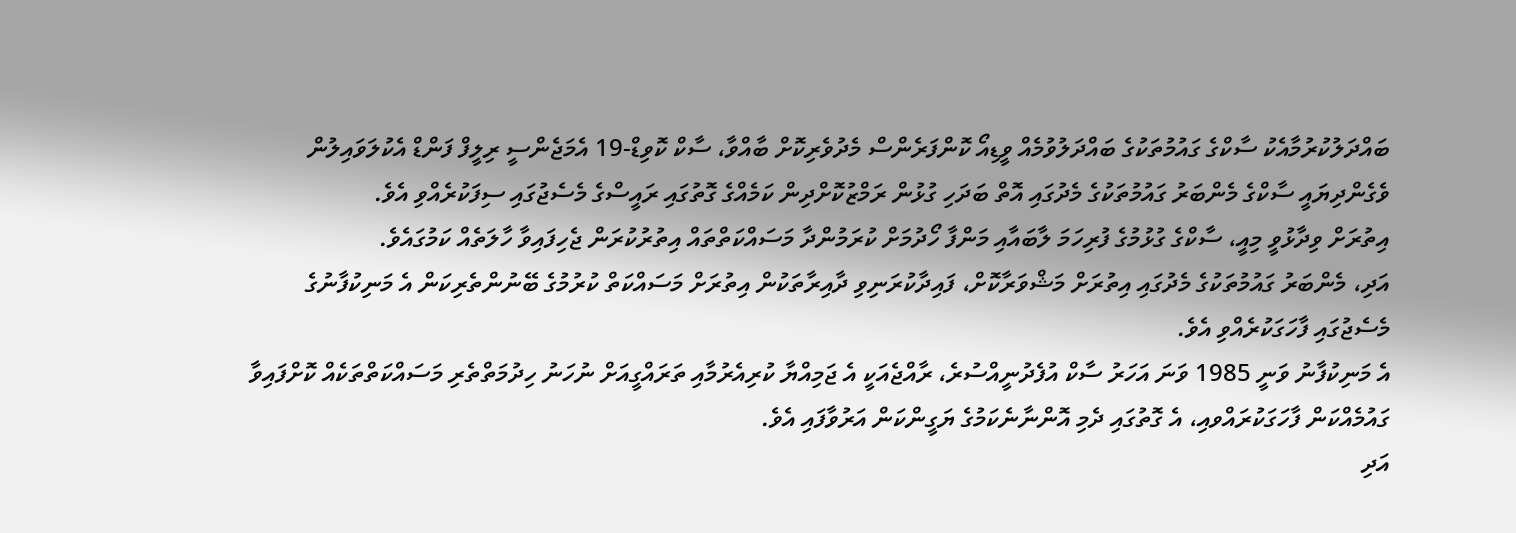ބައްދަލުކުރުމާއެކު ސާކްގެ ގައުމުތަކުގެ ބައްދަލުވުމެއް ވީޑިއޯ ކޮންފަރެންސް މެދުވެރިކޮށް ބާއްވާ، ސާކް ކޮވިޑް-19 އެމަޖެންސީ ރިލީފް ފަންޑް އެކުލަވައިލުން ވެގެންދިޔައީ ސާކްގެ މެންބަރު ގައުމުތަކުގެ މެދުގައި އޮތް ބަދަހި ގުޅުން ރަމްޒުކޮށްދިން ކަމެއްގެ ގޮތުގައި ރައީސްގެ މެސެޖުގައި ސިފަކުރެއްވި އެވެ.
އިތުރަށް ވިދާޅުވީ މިއީ، ސާކްގެ ގުޅުމުގެ ފުރިހަމަ ލާބައާއި މަންފާ ހޯދުމަށް ކުރަމުންދާ މަސައްކަތްތައް އިތުރުކުރަން ޖެހިފައިވާ ހާލަތެއް ކަމުގައެވެ.
އަދި، މެންބަރު ގައުމުތަކުގެ މެދުގައި އިތުރަށް މަޝްވަރާކޮށް، ފައިދާކުރަނިވި ދާއިރާތަކުން އިތުރަށް މަސައްކަތް ކުރުމުގެ ބޭނުންތެރިކަން އެ މަނިކުފާނުގެ މެސެޖުގައި ފާހަގަކުރެއްވި އެވެ.
އެ މަނިކުފާނު ވަނީ 1985 ވަނަ އަހަރު ސާކް އުފެދުނީއްސުރެ، ރާއްޖެއަކީ އެ ޖަމިއްޔާ ކުރިއެރުމާއި ތަރައްގީއަށް ނުހަނު ހިދުމަތްތެރި މަސައްކަތްތަކެއް ކޮށްފައިވާ ގައުމެއްކަން ފާހަގަކުރައްވއި، އެ ގޮތުގައި ދެމި އޮންނާނެކަމުގެ ޔަގީންކަން އަރުވާފައި އެވެ.
އަދި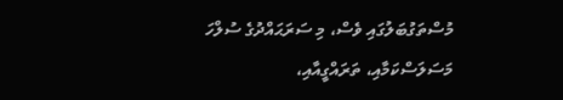މުސްތަގުބަލުގައި ވެސް، މި ސަރަޙައްދުގެ ސުލްހަ މަސަލަސްކަމާއި، ތަރައްގީއާއި،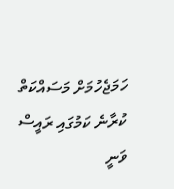ހަމަޖެހުމަށް މަސައްކަތް ކުރާނެ ކަމުގައި ރައީސް ވަނީ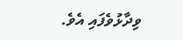ވިދާޅުވެފައި އެވެ.